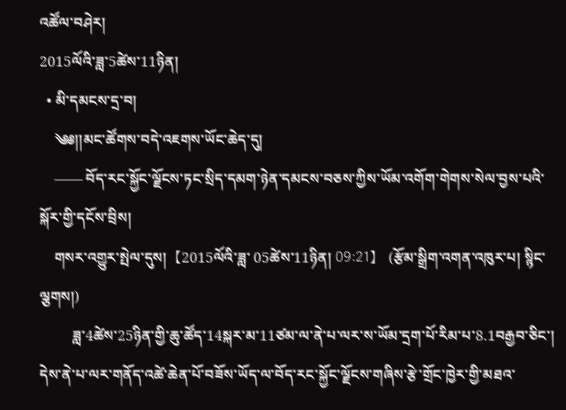འཚོལ་བཤེར།
2015ལོའི་ཟླ་5ཚེས་11ཉིན།
  • མི་དམངས་དྲ་བ།
    ༄༅།།མང་ཚོགས་བདེ་འཇགས་ཡོང་ཆེད་དུ།
    —— བོད་རང་སྐྱོང་ལྗོངས་ཏང་སྲིད་དམག་ཉེན་དམངས་བཅས་ཀྱིས་ཡོམ་འགོག་གེགས་སེལ་བྱས་པའི་སྐོར་གྱི་དངོས་བྲིས།
    གསར་འགྱུར་སྤེལ་དུས།  【2015ལོའི་ཟླ་ 05ཚེས་11ཉིན། 09:21】   (རྩོམ་སྒྲིག་འགན་འཁུར་པ། སྙིང་ལྕགས།)
         ཟླ་4ཚེས་25ཉིན་གྱི་ཆུ་ཚོད་14སྐར་མ་11ཙམ་ལ་ནེ་པ་ལར་ས་ཡོམ་དྲག་པོ་རིམ་པ་8.1བརྒྱབ་ཅིང་། དེས་ནེ་པ་ལར་གནོད་འཚེ་ཆེན་པོ་བཟོས་ཡོད་ལ་བོད་རང་སྐྱོང་ལྗོངས་གཞིས་རྩེ་གྲོང་ཁྱེར་གྱི་མཐའ་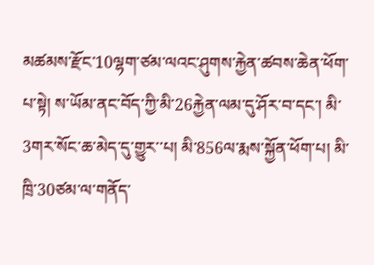མཚམས་རྫོང་10ལྷག་ཙམ་ལའང་ཤུགས་རྐྱེན་ཚབས་ཆེན་ཕོག་པ་སྟེ། ས་ཡོམ་ནང་བོད་ཀྱི་མི་26རྐྱེན་ལམ་དུ་ཤོར་བ་དང་། མི་3གར་སོང་ཆ་མེད་དུ་གྱུར་་པ། མི་856ལ་རྨས་སྐྱོན་ཕོག་པ། མི་ཁྲི་30ཙམ་ལ་གནོད་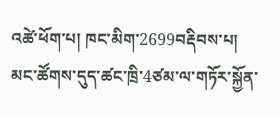འཚེ་ཕོག་པ། ཁང་མིག་2699བརྡིབས་པ། མང་ཚོགས་དུད་ཚང་ཁྲི་4ཙམ་ལ་གཏོར་སྐྱོན་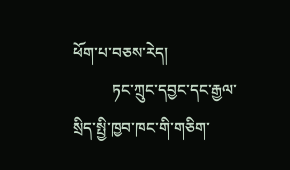ཕོག་པ་བཅས་རེད།
          ཏང་ཀྲུང་དབྱང་དང་རྒྱལ་སྲིད་སྤྱི་ཁྱབ་ཁང་གི་གཅིག་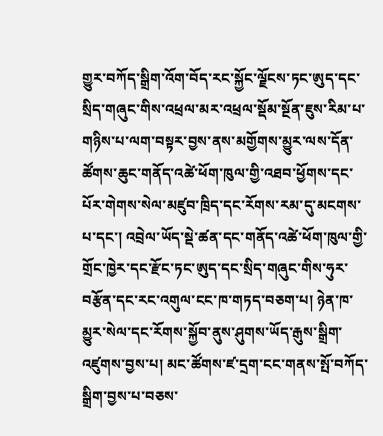གྱུར་བཀོད་སྒྲིག་འོག་བོད་རང་སྐྱོང་ལྗོངས་ཏང་ཨུད་དང་སྲིད་གཞུང་གིས་འཕྲལ་མར་འཕྲལ་སྡོམ་སྔོན་ཇུས་རིམ་པ་གཉིས་པ་ལག་བསྟར་བྱས་ནས་མགྱོགས་མྱུར་ལས་དོན་ཚོགས་ཆུང་གནོད་འཚེ་ཕོག་ཁུལ་གྱི་འཐབ་ཕྱོགས་དང་པོར་གེགས་སེལ་མཛུབ་ཁྲིད་དང་རོགས་རམ་དུ་མངགས་པ་དང་། འབྲེལ་ཡོད་སྡེ་ཚན་དང་གནོད་འཚེ་ཕོག་ཁུལ་གྱི་གྲོང་ཁྱེར་དང་རྫོང་ཏང་ཨུད་དང་སྲིད་གཞུང་གིས་ཧུར་བརྩོན་དང་རང་འགུལ་ངང་ཁ་གཏད་བཅག་པ། ཉེན་ཁ་མྱུར་སེལ་དང་རོགས་སྐྱོབ་ནུས་ཤུགས་ཡོད་རྒུས་སྒྲིག་འཛུགས་བྱས་པ། མང་ཚོགས་ཛ་དྲག་ངང་གནས་སྤོ་བཀོད་སྒྲིག་བྱས་པ་བཅས་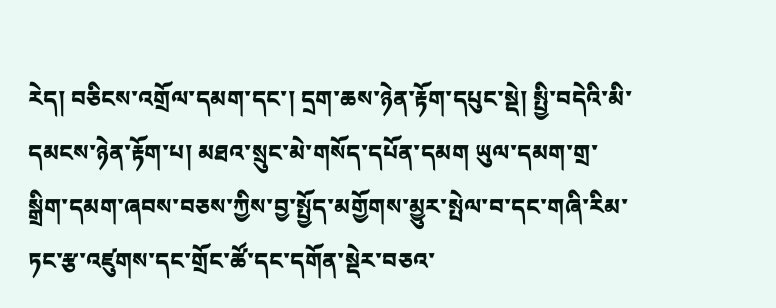རེད། བཅིངས་འགྲོལ་དམག་དང་། དྲག་ཆས་ཉེན་རྟོག་དཔུང་སྡེ། སྤྱི་བདེའི་མི་དམངས་ཉེན་རྟོག་པ། མཐའ་སྲུང་མེ་གསོད་དཔོན་དམག ཡུལ་དམག་གྲ་སྒྲིག་དམག་ཞབས་བཅས་ཀྱིས་བྱ་སྤྱོད་མགྱོགས་མྱུར་སྤེལ་བ་དང་གཞི་རིམ་ཏང་རྩ་འཛུགས་དང་གྲོང་ཚོ་དང་དགོན་སྡེར་བཅའ་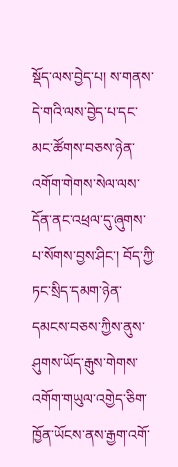སྡོད་ལས་བྱེད་པ། ས་གནས་དེ་གའི་ལས་བྱེད་པ་དང་མང་ཚོགས་བཅས་ཉེན་འགོག་གེགས་སེལ་ལས་དོན་ནང་འཕྲལ་དུ་ཞུགས་པ་སོགས་བྱས་ཤིང་། བོད་ཀྱི་ཏང་སྲིད་དམག་ཉེན་དམངས་བཅས་ཀྱིས་ནུས་ཤུགས་ཡོད་རྒུས་གེགས་འགོག་གཡུལ་འགྱེད་ཅིག་ཁྱོན་ཡོངས་ནས་རྒྱག་འགོ་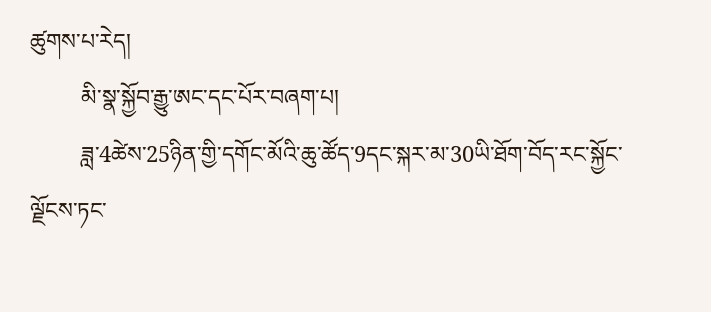ཚུགས་པ་རེད།
         མི་སྣ་སྐྱོབ་རྒྱུ་ཨང་དང་པོར་བཞག་པ།
         ཟླ་4ཚེས་25ཉིན་གྱི་དགོང་མོའི་ཆུ་ཚོད་9དང་སྐར་མ་30ཡི་ཐོག་བོད་རང་སྐྱོང་ལྗོངས་ཏང་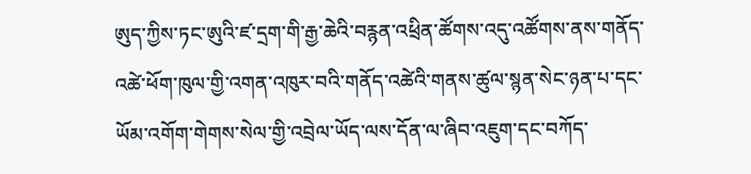ཨུད་ཀྱིས་ཏང་ཨུའི་ཛ་དྲག་གི་རྒྱ་ཆེའི་བརྙན་འཕྲིན་ཚོགས་འདུ་འཚོགས་ནས་གནོད་འཚེ་ཕོག་ཁུལ་གྱི་འགན་འཁུར་བའི་གནོད་འཚེའི་གནས་ཚུལ་སྙན་སེང་ཉན་པ་དང་ཡོམ་འགོག་གེགས་སེལ་གྱི་འབྲེལ་ཡོད་ལས་དོན་ལ་ཞིབ་འཇུག་དང་བཀོད་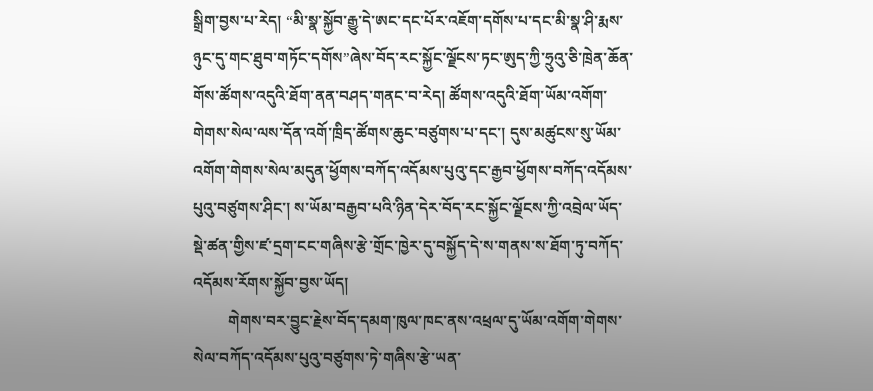སྒྲིག་བྱས་པ་རེད། “མི་སྣ་སྐྱོབ་རྒྱུ་དེ་ཨང་དང་པོར་འཇོག་དགོས་པ་དང་མི་སྣ་ཤི་རྨས་ཉུང་དུ་གང་ཐུབ་གཏོང་དགོས”ཞེས་བོད་རང་སྐྱོང་ལྗོངས་ཏང་ཨུད་ཀྱི་ཧྲུའུ་ཅི་ཁྲེན་ཆོན་གོས་ཚོགས་འདུའི་ཐོག་ནན་བཤད་གནང་བ་རེད། ཚོགས་འདུའི་ཐོག་ཡོམ་འགོག་གེགས་སེལ་ལས་དོན་འགོ་ཁྲིད་ཚོགས་ཆུང་བཙུགས་པ་དང་། དུས་མཚུངས་སུ་ཡོམ་འགོག་གེགས་སེལ་མདུན་ཕྱོགས་བཀོད་འདོམས་པུའུ་དང་རྒྱབ་ཕྱོགས་བཀོད་འདོམས་པུའུ་བཙུགས་ཤིང་། ས་ཡོམ་བརྒྱབ་པའི་ཉིན་དེར་བོད་རང་སྐྱོང་ལྗོངས་ཀྱི་འབྲེལ་ཡོད་སྡེ་ཚན་གྱིས་ཛ་དྲག་ངང་གཞིས་རྩེ་གྲོང་ཁྱེར་དུ་བསྐྱོད་དེ་ས་གནས་ས་ཐོག་ཏུ་བཀོད་འདོམས་རོགས་སྐྱོབ་བྱས་ཡོད།
         གེགས་བར་བྱུང་རྗེས་བོད་དམག་ཁུལ་ཁང་ནས་འཕྲལ་དུ་ཡོམ་འགོག་གེགས་སེལ་བཀོད་འདོམས་པུའུ་བཙུགས་ཏེ་གཞིས་རྩེ་ཡན་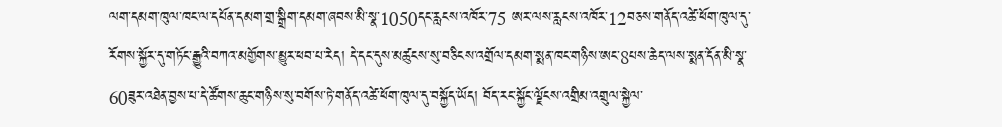ལག་དམག་ཁུལ་ཁང་ལ་དཔོན་དམག་གྲ་སྒྲིག་དམག་ཞབས་མི་སྣ་1050དང་རླངས་འཁོར་75 ཨར་ལས་རླངས་འཁོར་12བཅས་གནོད་འཚེ་ཕོག་ཁུལ་དུ་རོགས་སྐྱོར་དུ་གཏོང་རྒྱུའི་བཀའ་མགྱོགས་མྱུར་ཕབ་པ་རེད། དེ་དང་དུས་མཚུངས་སུ་བཅིངས་འགྲོལ་དམག་སྨན་ཁང་གཉིས་ཨང་8པས་ཆེད་ལས་སྨན་དོན་མི་སྣ་60ཟུར་འཐེན་བྱས་པ་དེ་ཚོགས་ཆུང་གཉིས་སུ་བགོས་ཏེ་གནོད་འཚེ་ཕོག་ཁུལ་དུ་བསྐྱོད་ཡོད། བོད་རང་སྐྱོང་ལྗོངས་འགྲིམ་འགྲུལ་སྐྱེལ་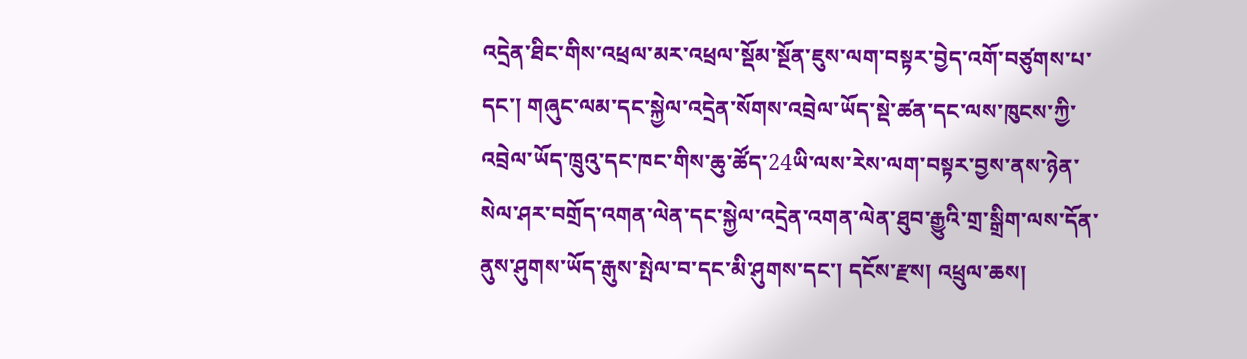འདྲེན་ཐིང་གིས་འཕྲལ་མར་འཕྲལ་སྡོམ་སྔོན་ཇུས་ལག་བསྟར་བྱེད་འགོ་བཙུགས་པ་དང་། གཞུང་ལམ་དང་སྐྱེལ་འདྲེན་སོགས་འབྲེལ་ཡོད་སྡེ་ཚན་དང་ལས་ཁུངས་ཀྱི་འབྲེལ་ཡོད་ཁྲུའུ་དང་ཁང་གིས་ཆུ་ཚོད་24ཡི་ལས་རེས་ལག་བསྟར་བྱས་ནས་ཉེན་སེལ་ཤར་བགྲོད་འགན་ལེན་དང་སྐྱེལ་འདྲེན་འགན་ལེན་ཐུབ་རྒྱུའི་གྲ་སྒྲིག་ལས་དོན་ནུས་ཤུགས་ཡོད་རྒུས་སྤེལ་བ་དང་མི་ཤུགས་དང་། དངོས་རྫས། འཕྲུལ་ཆས།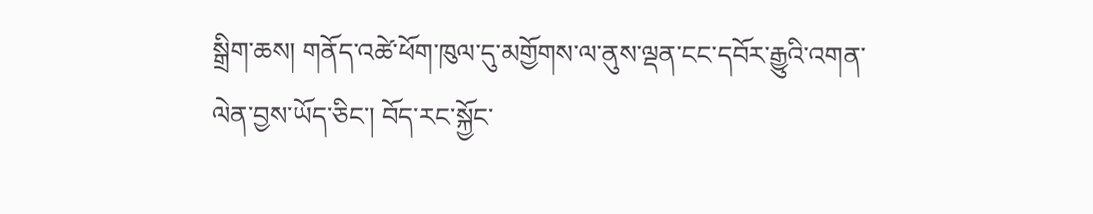སྒྲིག་ཆས། གནོད་འཚེ་ཕོག་ཁུལ་དུ་མགྱོགས་ལ་ནུས་ལྡན་ངང་དབོར་རྒྱུའི་འགན་ལེན་བྱས་ཡོད་ཅིང་། བོད་རང་སྐྱོང་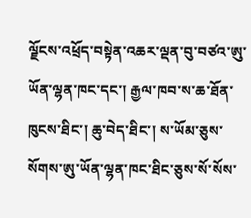ལྗོངས་འཕྲོད་བསྟེན་འཆར་ལྡན་བུ་བཙའ་ཨུ་ཡོན་ལྷན་ཁང་དང་། རྒྱལ་ཁབ་ས་ཆ་ཐོན་ཁུངས་ཐིང་། ཆུ་བེད་ཐིང་། ས་ཡོམ་ཅུས་སོགས་ཨུ་ཡོན་ལྷན་ཁང་ཐིང་ཅུས་སོ་སོས་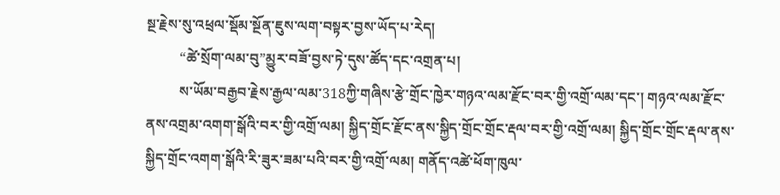སྔ་རྗེས་སུ་འཕྲལ་སྡོམ་སྔོན་ཇུས་ལག་བསྟར་བྱས་ཡོད་པ་རེད།
         “ཚེ་སྲོག་ལམ་བུ”མྱུར་བཟོ་བྱས་ཏེ་དུས་ཚོད་དང་འགྲན་པ།
         ས་ཡོམ་བརྒྱབ་རྗེས་རྒྱལ་ལམ་318ཀྱི་གཞིས་རྩེ་གྲོང་ཁྱེར་གཉའ་ལམ་རྫོང་བར་གྱི་འགྲོ་ལམ་དང་། གཉའ་ལམ་རྫོང་ནས་འགྲམ་འགག་སྒོའི་བར་གྱི་འགྲོ་ལམ། སྐྱིད་གྲོང་རྫོང་ནས་སྐྱིད་གྲོང་གྲོང་རྡལ་བར་གྱི་འགྲོ་ལམ། སྐྱིད་གྲོང་གྲོང་རྡལ་ནས་སྐྱིད་གྲོང་འགག་སྒོའི་རི་ཟུར་ཟམ་པའི་བར་གྱི་འགྲོ་ལམ། གནོད་འཚེ་ཕོག་ཁུལ་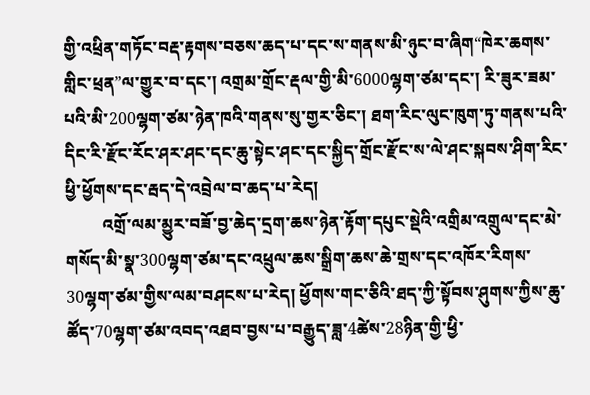གྱི་འཕྲིན་གཏོང་བརྡ་རྟགས་བཅས་ཆད་པ་དང་ས་གནས་མི་ཉུང་བ་ཞིག“ཁེར་ཆགས་གླིང་ཕྲན”ལ་གྱུར་བ་དང་། འགྲམ་གྲོང་རྡལ་གྱི་མི་6000ལྷག་ཙམ་དང་། རི་ཟུར་ཟམ་པའི་མི་200ལྷག་ཙམ་ཉེན་ཁའི་གནས་སུ་གྱར་ཅིང་། ཐག་རིང་ལུང་ཁུག་ཏུ་གནས་པའི་དིང་རི་རྫོང་རོང་ཤར་ཤང་དང་ཆུ་སྟེང་ཤང་དང་སྐྱིད་གྲོང་རྫོང་ས་ལེ་ཤང་སྐབས་ཤིག་རིང་ཕྱི་ཕྱོགས་དང་རྦད་དེ་འབྲེལ་བ་ཆད་པ་རེད།
         འགྲོ་ལམ་མྱུར་བཟོ་བྱ་ཆེད་དྲག་ཆས་ཉེན་རྟོག་དཔུང་སྡེའི་འགྲིམ་འགྲུལ་དང་མེ་གསོད་མི་སྣ་300ལྷག་ཙམ་དང་འཕྲུལ་ཆས་སྒྲིག་ཆས་ཆེ་གྲས་དང་འཁོར་རིགས་30ལྷག་ཙམ་གྱིས་ལམ་བཤངས་པ་རེད། ཕྱོགས་གང་ཅིའི་ཐད་ཀྱི་སྟོབས་ཤུགས་ཀྱིས་ཆུ་ཚོད་70ལྷག་ཙམ་འབད་འཐབ་བྱས་པ་བརྒྱུད་ཟླ་4ཚེས་28ཉིན་གྱི་ཕྱི་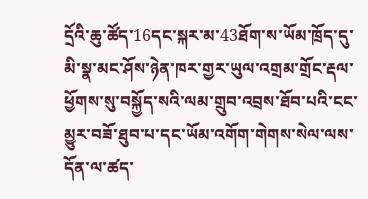དྲོའི་ཆུ་ཚོད་16དང་སྐར་མ་43ཐོག་ས་ཡོམ་ཁྲོད་དུ་མི་སྣ་མང་ཤོས་ཉེན་ཁར་གྱར་ཡུལ་འགྲམ་གྲོང་རྡལ་ཕྱོགས་སུ་བསྐྱོད་སའི་ལམ་གྲུབ་འབྲས་ཐོབ་པའི་ངང་མྱུར་བཟོ་ཐུབ་པ་དང་ཡོམ་འགོག་གེགས་སེལ་ལས་དོན་ལ་ཚད་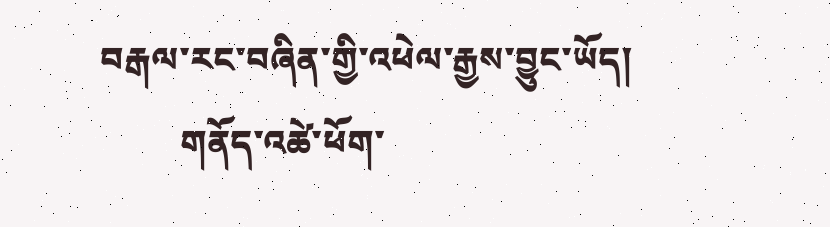བརྒལ་རང་བཞིན་གྱི་འཕེལ་རྒྱས་བྱུང་ཡོད།
         གནོད་འཚེ་ཕོག་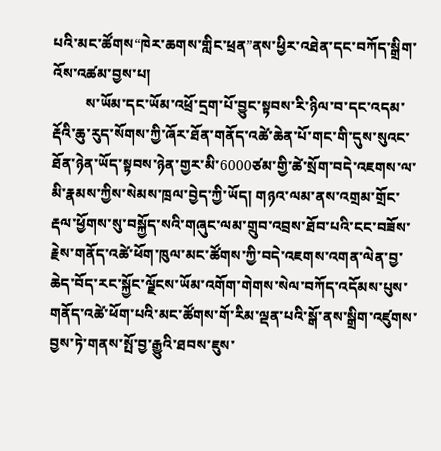པའི་མང་ཚོགས“ཁེར་ཆགས་གླིང་ཕྲན”ནས་ཕྱིར་འཐེན་དང་བཀོད་སྒྲིག་འོས་འཚམ་བྱས་པ།
         ས་ཡོམ་དང་ཡོམ་འཕྲོ་དྲག་པོ་བྱུང་སྟབས་རི་ཉིལ་བ་དང་འདམ་རྡོའི་ཆུ་རུད་སོགས་ཀྱི་ཞོར་ཐོན་གནོད་འཚེ་ཆེན་པོ་གང་གི་དུས་སུའང་ཐོན་ཉེན་ཡོད་སྟབས་ཉེན་གྱར་མི་6000ཙམ་གྱི་ཚེ་སྲོག་བདེ་འཇགས་ལ་མི་རྣམས་ཀྱིས་སེམས་ཁྲལ་བྱེད་ཀྱི་ཡོད། གཉའ་ལམ་ནས་འགྲམ་གྲོང་རྡལ་ཕྱོགས་སུ་བསྐྱོད་སའི་གཞུང་ལམ་གྲུབ་འབྲས་ཐོབ་པའི་ངང་བཟོས་རྗེས་གནོད་འཚེ་ཕོག་ཁུལ་མང་ཚོགས་ཀྱི་བདེ་འཇགས་འགན་ལེན་བྱ་ཆེད་བོད་རང་སྐྱོང་ལྗོངས་ཡོམ་འགོག་གེགས་སེལ་བཀོད་འདོམས་པུས་གནོད་འཚེ་ཕོག་པའི་མང་ཚོགས་གོ་རིམ་ལྡན་པའི་སྒོ་ནས་སྒྲིག་འཛུགས་བྱས་ཏེ་གནས་སྤོ་བྱ་རྒྱུའི་ཐབས་ཇུས་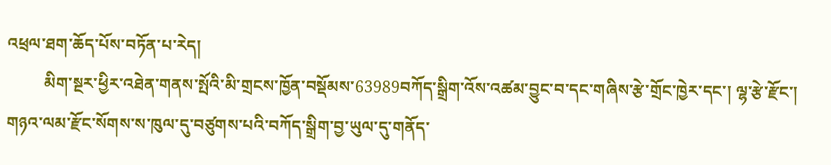འཕྲལ་ཐག་ཆོད་པོས་བཏོན་པ་རེད།
         མིག་སྔར་ཕྱིར་འཐེན་གནས་སྤོའི་མི་གྲངས་ཁྱོན་བསྡོམས་63989བཀོད་སྒྲིག་འོས་འཚམ་བྱུང་བ་དང་གཞིས་རྩེ་གྲོང་ཁྱེར་དང་། ལྷ་རྩེ་རྫོང་། གཉའ་ལམ་རྫོང་སོགས་ས་ཁུལ་དུ་བཙུགས་པའི་བཀོད་སྒྲིག་བྱ་ཡུལ་དུ་གནོད་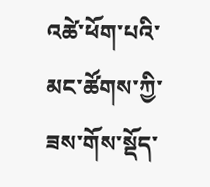འཚེ་ཕོག་པའི་མང་ཚོགས་ཀྱི་ཟས་གོས་སྡོད་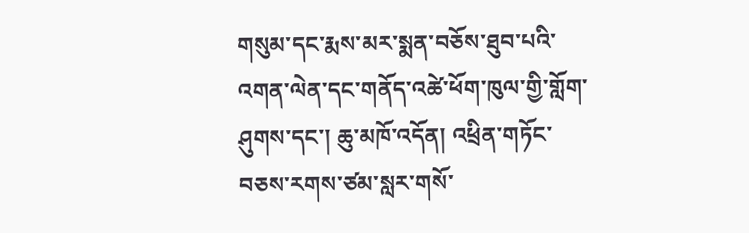གསུམ་དང་རྨས་མར་སྨན་བཅོས་ཐུབ་པའི་འགན་ལེན་དང་གནོད་འཚེ་ཕོག་ཁུལ་གྱི་གློག་ཤུགས་དང་། ཆུ་མཁོ་འདོན། འཕྲིན་གཏོང་བཅས་རགས་ཙམ་སླར་གསོ་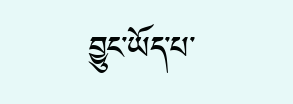བྱུང་ཡོད་པ་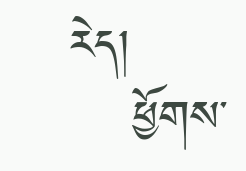རེད།
    ཕྱོགས་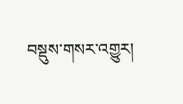བསྡུས་གསར་འགྱུར།